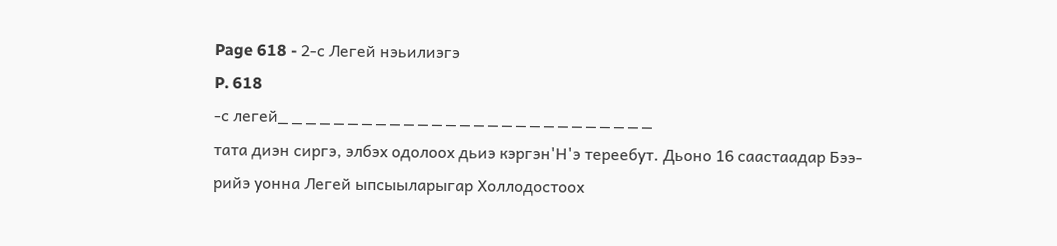Page 618 - 2-с Легей нэьилиэгэ
P. 618
-с легей_ _ _ _ _ _ _ _ _ _ _ _ _ _ _ _ _ _ _ _ _ _ _ _ _ _ _
тата диэн сиргэ, элбэх одолоох дьиэ кэргэн'Н'э тереебут. Дьоно 16 саастаадар Бээ-
рийэ уонна Легей ыпсыыларыгар Холлодостоох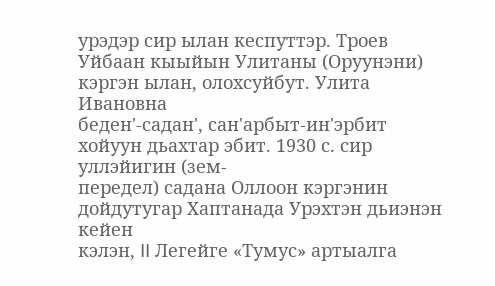урэдэр сир ылан кеспуттэр. Троев
Уйбаан кыыйын Улитаны (Оруунэни) кэргэн ылан, олохсуйбут. Улита Ивановна
беден'-садан', сан'арбыт-ин'эрбит хойуун дьахтар эбит. 1930 с. сир уллэйигин (зем-
передел) садана Оллоон кэргэнин дойдутугар Хаптанада Урэхтэн дьиэнэн кейен
кэлэн, II Легейге «Тумус» артыалга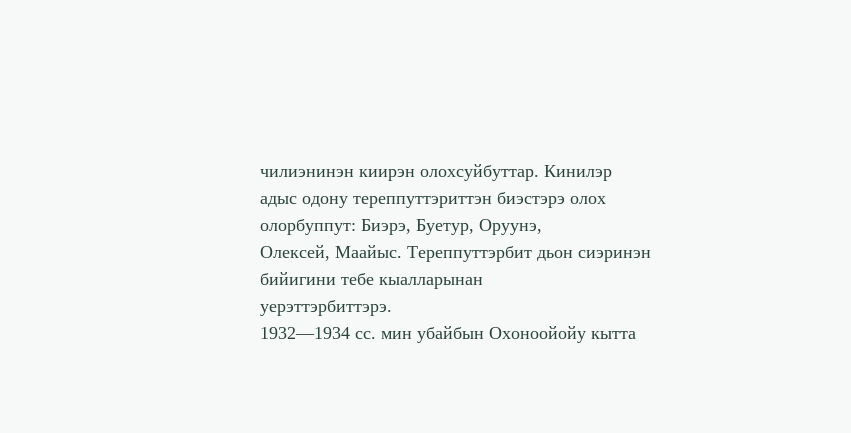чилиэнинэн киирэн олохсуйбуттар. Кинилэр
адыс одону тереппуттэриттэн биэстэрэ олох олорбуппут: Биэрэ, Буетур, Оруунэ,
Олексей, Маайыс. Тереппуттэрбит дьон сиэринэн бийигини тебе кыалларынан
уерэттэрбиттэрэ.
1932—1934 сс. мин убайбын Охоноойойу кытта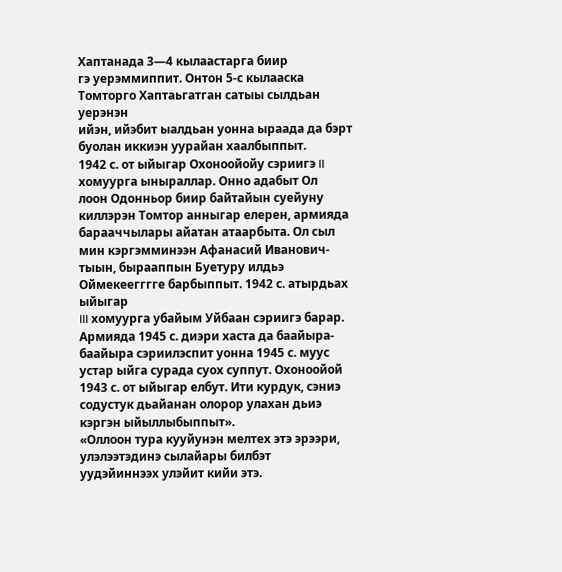Хаптанада 3—4 кылаастарга биир
гэ уерэммиппит. Онтон 5-с кылааска Томторго Хаптаьгатган сатыы сылдьан уерэнэн
ийэн, ийэбит ыалдьан уонна ыраада да бэрт буолан иккиэн уурайан хаалбыппыт.
1942 с. от ыйыгар Охоноойойу сэриигэ II хомуурга ыныраллар. Онно адабыт Ол
лоон Одонньор биир байтайын суейуну киллэрэн Томтор анныгар елерен, армияда
барааччылары айатан атаарбыта. Ол сыл мин кэргэмминээн Афанасий Иванович-
тыын, бырааппын Буетуру илдьэ Оймекеегггге барбыппыт. 1942 с. атырдьах ыйыгар
III хомуурга убайым Уйбаан сэриигэ барар. Армияда 1945 с. диэри хаста да баайыра-
баайыра сэриилэспит уонна 1945 с. муус устар ыйга сурада суох суппут. Охоноойой
1943 с. от ыйыгар елбут. Ити курдук, сэниэ содустук дьайанан олорор улахан дьиэ
кэргэн ыйыллыбыппыт».
«Оллоон тура кууйунэн мелтех этэ эрээри, улэлээтэдинэ сылайары билбэт
уудэйиннээх улэйит кийи этэ.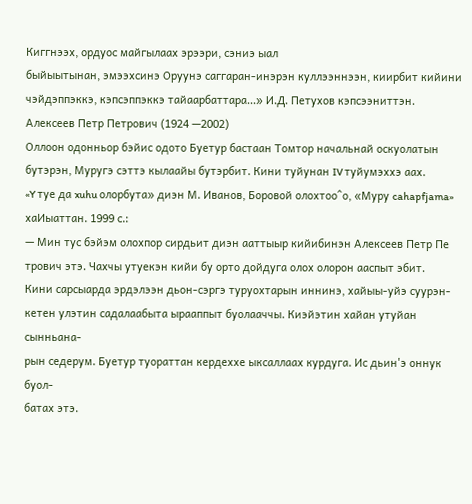Киггнээх, ордуос майгылаах эрээри, сэниэ ыал
быйыытынан, эмээхсинэ Оруунэ саггаран-инэрэн куллээннээн, киирбит кийини
чэйдэппэккэ, кэпсэппэккэ тайаарбаттара...» И.Д. Петухов кэпсээниттэн.
Алексеев Петр Петрович (1924 —2002)
Оллоон одонньор бэйис одото Буетур бастаан Томтор начальнай оскуолатын
бутэрэн, Муругэ сэттэ кылаайы бутэрбит. Кини туйунан IV туйумэххэ аах.
«Y туе да xuhu олорбута» диэн М. Иванов, Боровой олохтоо^о, «Муру cahapfjama»
хаИыаттан. 1999 с.:
— Мин тус бэйэм олохпор сирдьит диэн ааттыыр кийибинэн Алексеев Петр Пе
трович этэ. Чахчы утуекэн кийи бу орто дойдуга олох олорон ааспыт эбит.
Кини сарсыарда эрдэлээн дьон-сэргэ туруохтарын иннинэ, хайыы-уйэ суурэн-
кетен улэтин садалаабыта ырааппыт буолааччы. Киэйэтин хайан утуйан сынньана-
рын седерум. Буетур туораттан кердеххе ыксаллаах курдуга. Ис дьин'э оннук буол-
батах этэ.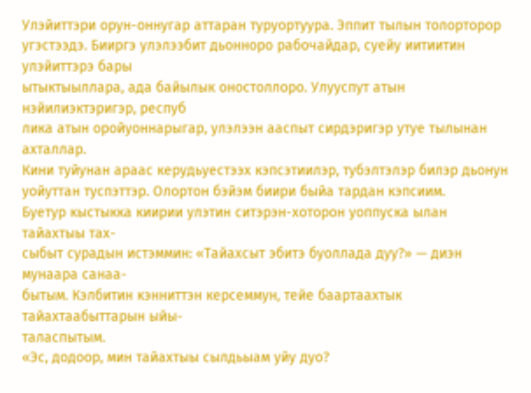Улэйиттэри орун-оннугар аттаран туруортуура. Эппит тылын толорторор
угэстээдэ. Бииргэ улэлээбит дьонноро рабочайдар, суейу иитиитин улэйиттэрэ бары
ытыктыыллара, ада байылык оностоллоро. Улууспут атын нэйилиэктэригэр, респуб
лика атын оройуоннарыгар, улэлээн ааспыт сирдэригэр утуе тылынан ахталлар.
Кини туйунан араас керудьуестээх кэпсэтиилэр, тубэлтэлэр билэр дьонун
уойуттан туспэттэр. Олортон бэйэм биири быйа тардан кэпсиим.
Буетур кыстыкка киирии улэтин ситэрэн-хоторон уоппуска ылан тайахтыы тах-
сыбыт сурадын истэммин: «Тайахсыт эбитэ буоллада дуу?» — диэн мунаара санаа-
бытым. Кэлбитин кэнниттэн керсеммун, тейе баартаахтык тайахтаабыттарын ыйы-
таласпытым.
«Эс, додоор, мин тайахтыы сылдьыам уйу дуо?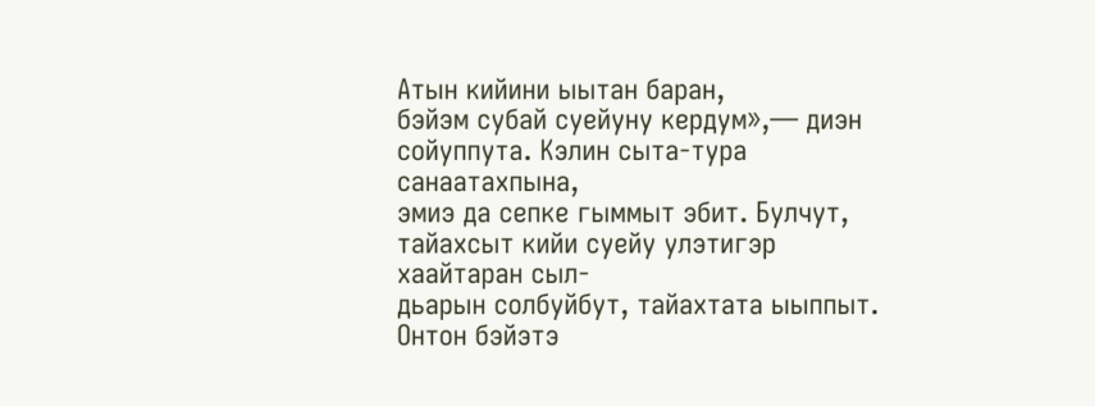Атын кийини ыытан баран,
бэйэм субай суейуну кердум»,— диэн сойуппута. Кэлин сыта-тура санаатахпына,
эмиэ да сепке гыммыт эбит. Булчут, тайахсыт кийи суейу улэтигэр хаайтаран сыл-
дьарын солбуйбут, тайахтата ыыппыт. Онтон бэйэтэ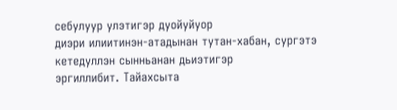себулуур улэтигэр дуойуйуор
диэри илиитинэн-атадынан тутан-хабан, сургэтэ кетедуллэн сынньанан дьиэтигэр
эргиллибит. Тайахсыта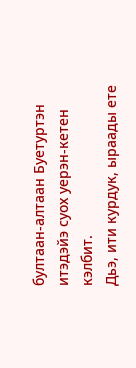бултаан-алтаан Буетуртэн итэдэйэ суох уерэн-кетен кэлбит.
Дьэ, ити курдук, ыраады ете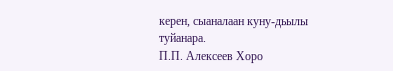керен, сыаналаан куну-дьылы туйанара.
П.П. Алексеев Хоро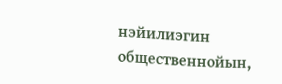нэйилиэгин общественнойын,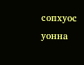сопхуос уонна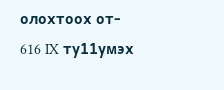олохтоох от-
616 IX ту11умэх